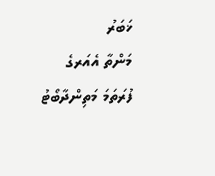ޚަބަރު
މަންތާ އެއަރގެ ފުރަތަމަ މަތިންދާބޯޓު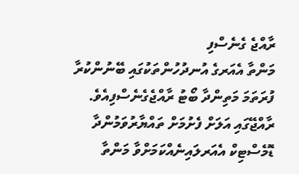ރާއްޖެ ގެނެސްފި
މަންތާ އެއަރގެ އުނދުހުންތަކުގައި ބޭނުންކުރާ ފުރަތަމަ މަތިންދާ ބޯޓު ރާއްޖެގެނެސްފިއެވެ. ރާއްޖޭގައި އަލަށް ފެށުމަށް ތައްޔާރުވަމުންދާ ޑޮމެސްޓިކް އެއަރލައިނެއްކަމަށްވާ މަންތާ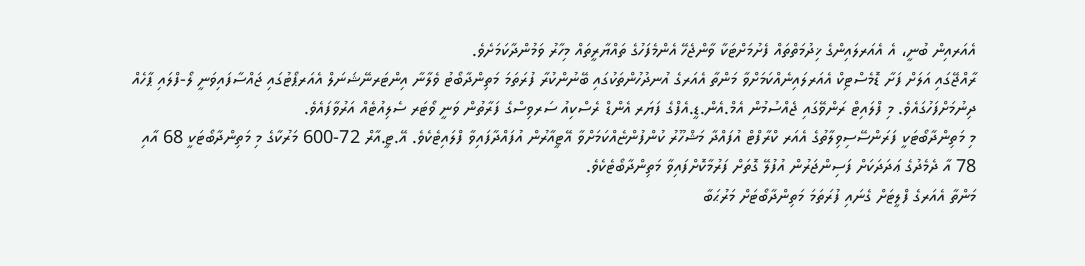އެއަރއިން ބުނީ، އެ އެއަރލައިންގެ ޚިދުމަތްތައް ފެށުމަށްޓަކާ ވާންޖެހޭ އެންމެފަހުގެ ތައްޔާރީތައް މިހާރު ވަމުންދާކަމަށެވެ.
ރާއްޖޭގައި އަލަށް ފަށާ ޑޮމެސްޓިކް އެއަރލައިނެއްކަމަށްވާ މަންތާ އެއަރގެ އުނދުހުންތަކުގައި ބޭނުންކުރާ ފުރަތަމަ މަތިންދާބޯޓު ވެލާނާ އިންޓަރނޭޝަނަލް އެއަރޕޯޓުގައި ޖައްސާފައިވަނީ ލޯ-ފްލައި ޕާހެއް ދިނުމަށްފަހުގައެވެ. މި ފްލައިޓް ރަންވޭގައި ޖެއްސުމުން އެމް.އެން.ޑީ.އެފްގެ ފަޔަރ އެންޑް ރެސްކިއު ސަރވިސްގެ ފަރާތުން ވަނީ ވޯޓަރ ސެލިއުޓެއް އަރުވާފައެވެ.
މި މަތިންދާބޯޓަކީ ފަރަންސޭސިވިލާތުގެ އެއަރ ކްރާފްޓް އުފައްދާ މަޝްހޫރު ކުންފުންޏެއްކަމަށްވާ އޭޓީއާރުން އުފައްދާފައިވާ ފްލައިޓެކެވެ. އޭ.ޓީ.އާރް 72-600 މަރުކާގެ މި މަތިންދާބޯޓަކީ 68 އާއި 78 އާ ދެމެދުގެ ޢަދަދަކަށް ފަސިންޖަރުން އުފުލޭ ގޮތަށް ފަރުމާކޮށްފައިވާ މަތިންދާބޯޓެކެވެ.
މަންތާ އެއަރގެ ފްލީޓަށް ގެނައި ފުރަތަމަ މަތިންދާބޯޓަށް މަރުޙަބާ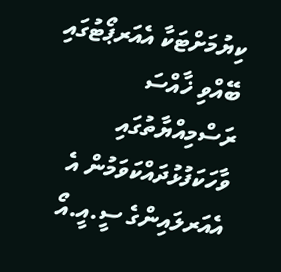ކިޔުމަށްޓަކާ އެއަރޕޯޓުގައި ބޭއްވި ޚާއްސަ ރަސްމިއްޔާތުގައި ވާހަކަފުޅުދައްކަވަމުން އެ އެއަރލައިންގެ ސީ.އީ.އޯ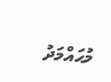މުޙައްމަދު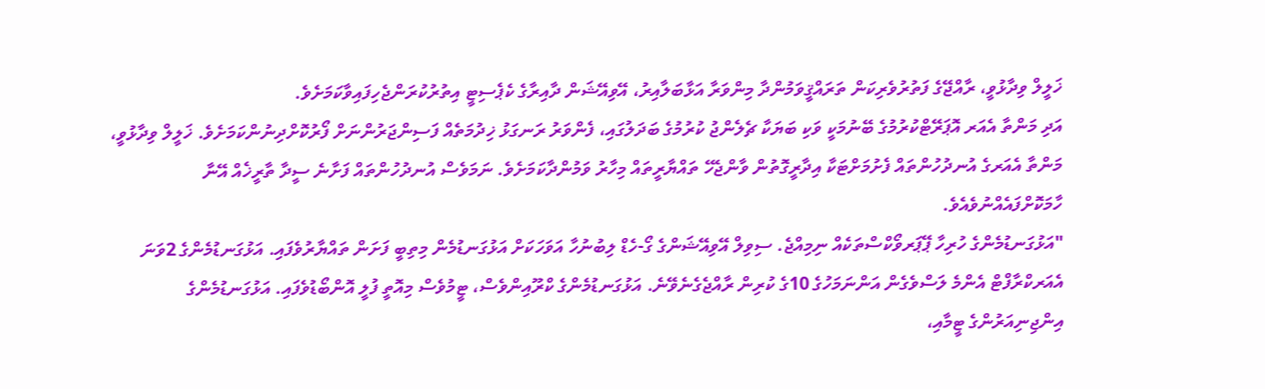ޚަލީލް ވިދާޅުވީ، ރާއްޖޭގެ ފަތުރުވެރިކަން ތަރައްޤީވަމުންދާ މިންވަރާ އަޅާބަލާއިރު، އޭވިއޭޝަން ދާއިރާގެ ކެޕެސިޓީ އިތުރުކުރަންޖެހިފައިވާކަމަށެވެ.
އަދި މަންތާ އެއަރ އޮޕަރޭޓްކުރުމުގެ ބޭނުމަކީ ވަކި ބަޔަކާ ޗެލެންޖު ކުރުމުގެ ބަދަލުގައި، ފެންވަރު ރަނގަޅު ޚިދުމަތެއް ފަސިންޖަރުންނަށް ފޯރުކޮށްދިނުންކަމަށެވެ. ޚަލީލް ވިދާޅުވީ، މަންތާ އެއަރގެ އުނދުހުންތައް ފެށުމަށްޓަކާ އިދާރީގޮތުން ވާންޖެހޭ ތައްޔާރީތައް މިހާރު ވަމުންދާކަމަށެވެ. ނަމަވެސް އުނދުހުންތައް ފަށާނެ ސީދާ ތާރީޚެއް އޭނާ ހާމަކޮށްފައެއްނުވެއެވެ.
"އަޅުގަނޑުމެންގެ ހުރިހާ ޕޭޕަރވޯކްސްތަކެއް ނިމިއްޖެ. ސިވިލް އޭވިއޭޝަންގެ ގޯ-ހެޑް ލިބުނުހާ އަވަހަކަށް އަޅުގަނޑުމެން މިތިބީ ފަށަން ތައްޔާރުވެފައި. އަޅުގަނޑުމެންގެ 2ވަނަ އެއަރކްރާފްޓް އެންމެ ލަސްވެގެން އަންނަމަހުގެ 10ގެ ކުރިން ރާއްޖެގެނެވޭނެ. އަޅުގަނޑުމެންގެ ކްރޫއިންވެސް، ޓީމުވެސް މިއޮތީ ފުލީ އޮންބޯޑުވެފައި. އަޅުގަނޑުމެންގެ އިންޖިނިއަރުންގެ ޓީމާއި،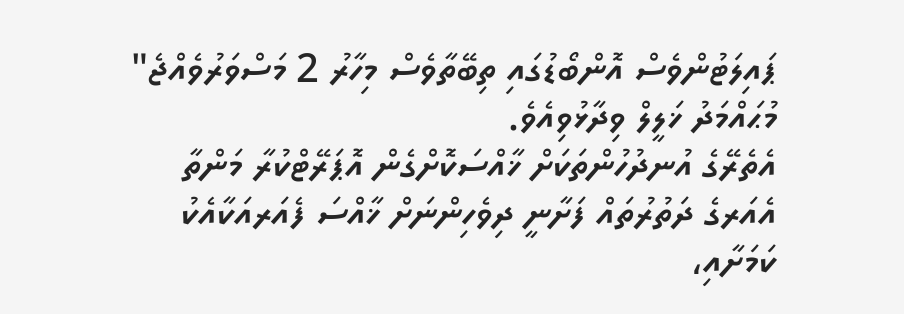ޕައިލަޓުންވެސް އޮންބޯޑުގައި ތިބޭތާވެސް މިހާރު 2 މަސްވަރުވެއްޖެ"
މުޙައްމަދު ޚަލީލް ވިދާޅުވިއެވެ.
އެތެރޭގެ އުނދުހުންތަކަށް ޚާއްސަކޮށްގެން އޮޕަރޭޓްކުރާ މަންތާ އެއަރގެ ދަތުރުތައް ފަށާނީ ދިވެހިންނަށް ޚާއްސަ ފެއަރއަކާއެކު ކަމަށާއި،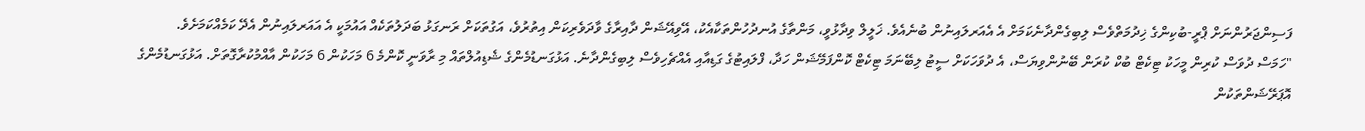ފަސިންޖަރުންނަށް ޕްރީ-ބުކިންގެ ޚިދުމަތްވެސް ލިބިގެންދާނެކަމަށް އެ އެއަރލައިނުން ބުނެއެވެ. ޚަލީލް ވިދާޅުވީ، މަންތާގެ އުނދުހުންތަކާއެކު، އޭވިއޭޝަން ދާއިރާގެ ވާދަވެރިކަން އިތުރުވެ، އަގުތަކަށް ރަނގަޅު ބަދަލުތަކެއް އައުމަކީ އެ އައަރލައިނުން އެދޭ ކަމެއްކަމަށެވެ.
"ހަމަސް ދުވަސް ކުރިން މީހަކު ޓިކެޓް ބުކް ކުރަން ބޭނުންވިޔަސް، އެ ދުވަހަކަށް ސީޓު ލިބޭނަމަ ޓިކެޓް ކޮންފަމޭޝަން ހަދާ، ފްލައިޓުގެ ގަޑިއާއި އެއްޗެހިވެސް ލިބިގެންދާނެ. އަޅުގަނޑުމެންގެ ޝެޑިއުލްތައް މި ރާވަނީ ކޮންމެ 6 މަހަކުން 6 މަހަކުން އާއްމުކުރާގޮތަށް. އަޅުގަނޑުމެންގެ އޮޕަރޭޝަންތަކުން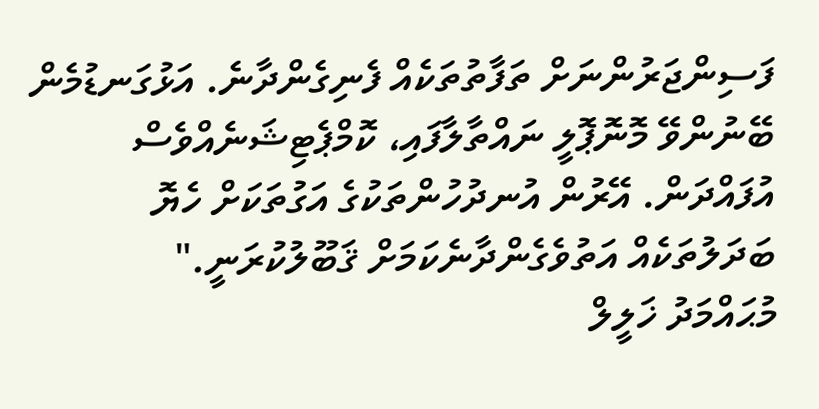ފަސިންޖަރުންނަށް ތަފާތުތަކެއް ފެނިގެންދާނެ. އަޅުގަނޑުމެން ބޭނުންވޭ މޮނޮޕޮލީ ނައްތާލާފައި، ކޮމްޕެޓިޝަނެއްވެސް އުފައްދަން. އޭރުން އުނދުހުންތަކުގެ އަގުތަކަށް ހެޔޮ ބަދަލުތަކެއް އަތުވެގެންދާނެކަމަށް ޤަބޫލުކުރަނީ."
މުޙައްމަދު ޚަލީލް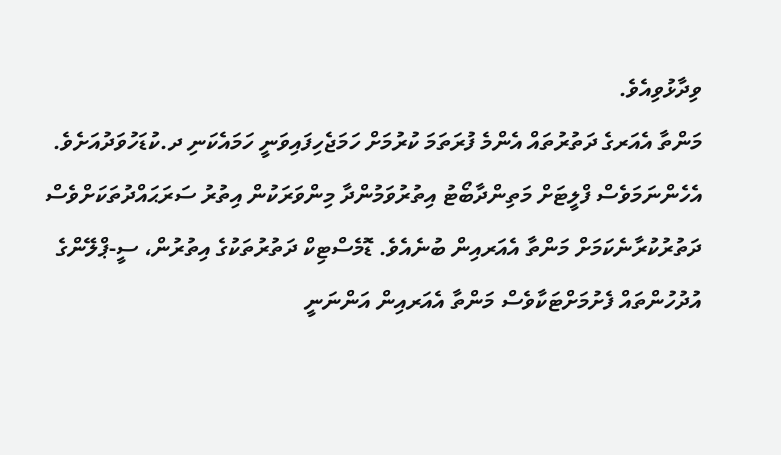ވިދާޅުވިއެވެ.
މަންތާ އެއަރގެ ދަތުރުތައް އެންމެ ފުރަތަމަ ކުރުމަށް ހަމަޖެހިފައިވަނީ ހަމައެކަނި ދ.ކުޑަހުވަދުއަށެވެ. އެހެންނަމަވެސް ފްލީޓަށް މަތިންދާބޯޓު އިތުރުވަމުންދާ މިންވަރަކުން އިތުރު ސަރަޙައްދުތަކަށްވެސް ދަތުރުކުރާނެކަމަށް މަންތާ އެއަރއިން ބުނެއެވެ. ޑޮމެސްޓިކް ދަތުރުތަކުގެ އިތުރުން، ސީ-ޕްލޭންގެ އުދުހުންތައް ފެށުމަށްޓަކާވެސް މަންތާ އެއަރއިން އަންނަނީ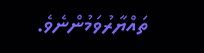ތައްޔާރުވަމުންނެވެ.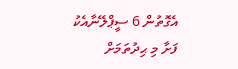އެގޮތުން 6 ސީޕްލޭނާއެކު ފަށާ މި ޙިދުތަމަށް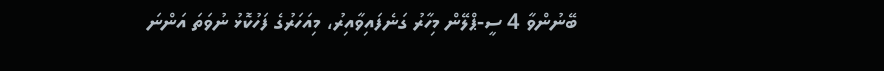ބޭނުންވާ 4 ސީ-ޕްލޭން މިހާރު ގަނެފައިވާއިރު، މިއަހަރުގެ ފަހުކޮޅު ނުވަތަ އަންނަ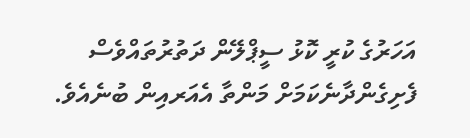އަހަރުގެ ކުރީ ކޮޅު ސީޕްލޭން ދަތުރުތައްވެސް ފެށިގެންދާނެކަމަށް މަންތާ އެއަރއިން ބުނެއެވެ.